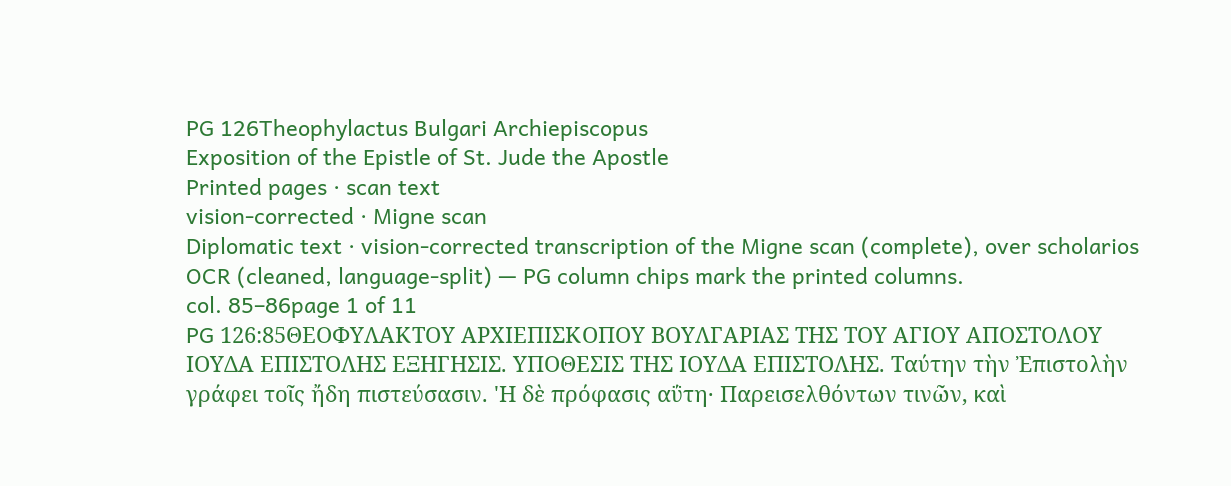PG 126Theophylactus Bulgari Archiepiscopus
Exposition of the Epistle of St. Jude the Apostle
Printed pages · scan text
vision-corrected · Migne scan
Diplomatic text · vision-corrected transcription of the Migne scan (complete), over scholarios OCR (cleaned, language-split) — PG column chips mark the printed columns.
col. 85–86page 1 of 11
PG 126:85ΘΕΟΦΥΛΑΚΤΟΥ ΑΡΧΙΕΠΙΣΚΟΠΟΥ ΒΟΥΛΓΑΡΙΑΣ ΤΗΣ ΤΟΥ ΑΓΙΟΥ ΑΠΟΣΤΟΛΟΥ ΙΟΥΔΑ ΕΠΙΣΤΟΛΗΣ ΕΞΗΓΗΣΙΣ. ΥΠΟΘΕΣΙΣ ΤΗΣ ΙΟΥΔΑ ΕΠΙΣΤΟΛΗΣ. Ταύτην τὴν Ἐπιστολὴν γράφει τοῖς ἤδη πιστεύσασιν. 'Η δὲ πρόφασις αΰτη· Παρεισελθόντων τινῶν, καὶ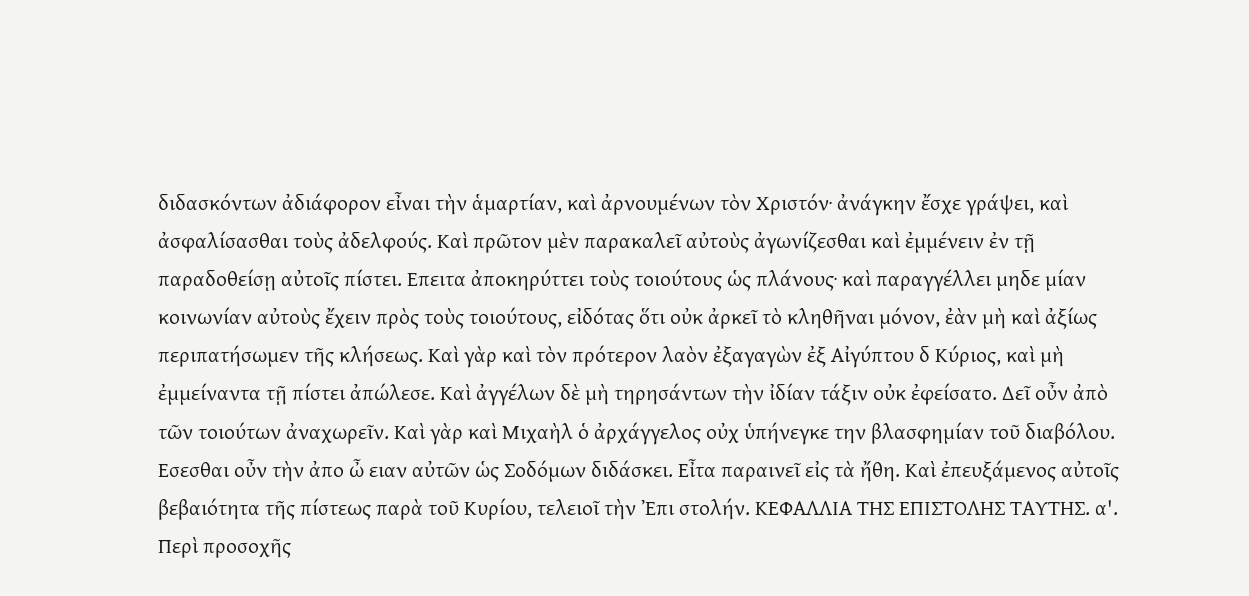διδασκόντων ἀδιάφορον εἶναι τὴν ἁμαρτίαν, καὶ ἀρνουμένων τὸν Χριστόν· ἀνάγκην ἔσχε γράψει, καὶ ἀσφαλίσασθαι τοὺς ἀδελφούς. Καὶ πρῶτον μὲν παρακαλεῖ αὐτοὺς ἀγωνίζεσθαι καὶ ἐμμένειν ἐν τῇ παραδοθείσῃ αὐτοῖς πίστει. Επειτα ἀποκηρύττει τοὺς τοιούτους ὡς πλάνους· καὶ παραγγέλλει μηδε μίαν κοινωνίαν αὐτοὺς ἔχειν πρὸς τοὺς τοιούτους, εἰδότας ὅτι οὐκ ἀρκεῖ τὸ κληθῆναι μόνον, ἐὰν μὴ καὶ ἀξίως περιπατήσωμεν τῆς κλήσεως. Καὶ γὰρ καὶ τὸν πρότερον λαὸν ἐξαγαγὼν ἐξ Αἰγύπτου δ Κύριος, καὶ μὴ ἐμμείναντα τῇ πίστει ἀπώλεσε. Καὶ ἀγγέλων δὲ μὴ τηρησάντων τὴν ἰδίαν τάξιν οὐκ ἐφείσατο. Δεῖ οὖν ἀπὸ τῶν τοιούτων ἀναχωρεῖν. Καὶ γὰρ καὶ Μιχαὴλ ὁ ἀρχάγγελος οὐχ ὑπήνεγκε την βλασφημίαν τοῦ διαβόλου. Εσεσθαι οὖν τὴν ἀπο ὦ ειαν αὐτῶν ὡς Σοδόμων διδάσκει. Εἶτα παραινεῖ εἰς τὰ ἤθη. Καὶ ἐπευξάμενος αὐτοῖς βεβαιότητα τῆς πίστεως παρὰ τοῦ Κυρίου, τελειοῖ τὴν Ἐπι στολήν. ΚΕΦΑΛΛΙΑ ΤΗΣ ΕΠΙΣΤΟΛΗΣ ΤΑΥΤΗΣ. α'. Περὶ προσοχῆς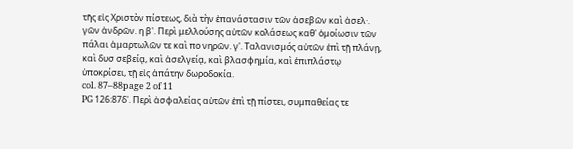τῆς εἰς Χριστὸν πίστεως, διὰ τὴν ἐπανάστασιν τῶν ἀσεβῶν καὶ ἀσελ·. γῶν ἀνδρῶν. η β'. Περὶ μελλούσης αὐτῶν κολάσεως καθ' ὁμοίωσιν τῶν πάλαι ἁμαρτωλῶν τε καὶ πο νηρῶν. γ'. Ταλανισμός αὐτῶν ἐπὶ τῇ πλάνῃ, καὶ δυσ σεβείᾳ, καὶ ἀσελγείᾳ, καὶ βλασφημία, καὶ ἐπιπλάστῳ ὑποκρίσει, τῇ εἰς ἀπάτην δωροδοκία.
col. 87–88page 2 of 11
PG 126:87δ'. Περὶ ἀσφαλείας αὐτῶν ἐπὶ τῇ πίστει, συμπαθείας τε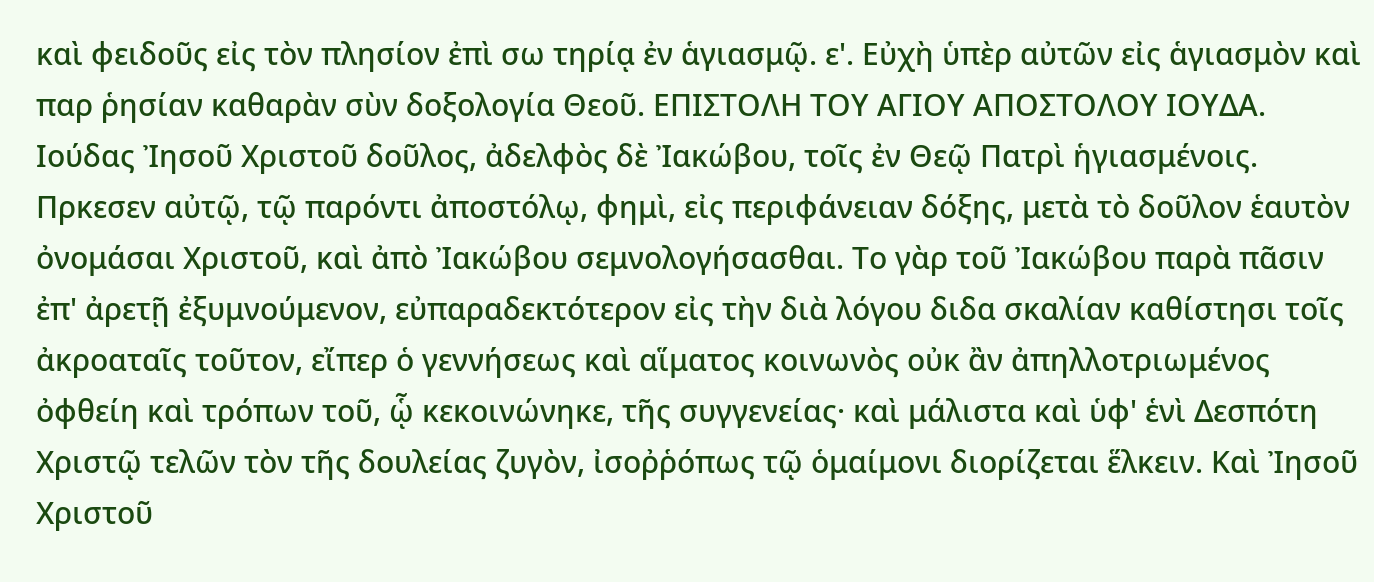καὶ φειδοῦς εἰς τὸν πλησίον ἐπὶ σω τηρίᾳ ἐν ἁγιασμῷ. ε'. Εὐχὴ ὑπὲρ αὐτῶν εἰς ἁγιασμὸν καὶ παρ ῥησίαν καθαρὰν σὺν δοξολογία Θεοῦ. ΕΠΙΣΤΟΛΗ ΤΟΥ ΑΓΙΟΥ ΑΠΟΣΤΟΛΟΥ ΙΟΥΔΑ. Ιούδας Ἰησοῦ Χριστοῦ δοῦλος, ἀδελφὸς δὲ Ἰακώβου, τοῖς ἐν Θεῷ Πατρὶ ἡγιασμένοις. Πρκεσεν αὐτῷ, τῷ παρόντι ἀποστόλῳ, φημὶ, εἰς περιφάνειαν δόξης, μετὰ τὸ δοῦλον ἑαυτὸν ὀνομάσαι Χριστοῦ, καὶ ἀπὸ Ἰακώβου σεμνολογήσασθαι. Το γὰρ τοῦ Ἰακώβου παρὰ πᾶσιν ἐπ' ἀρετῇ ἐξυμνούμενον, εὐπαραδεκτότερον εἰς τὴν διὰ λόγου διδα σκαλίαν καθίστησι τοῖς ἀκροαταῖς τοῦτον, εἴπερ ὁ γεννήσεως καὶ αἵματος κοινωνὸς οὐκ ἂν ἀπηλλοτριωμένος ὀφθείη καὶ τρόπων τοῦ, ᾧ κεκοινώνηκε, τῆς συγγενείας· καὶ μάλιστα καὶ ὑφ' ἑνὶ Δεσπότη Χριστῷ τελῶν τὸν τῆς δουλείας ζυγὸν, ἰσοῤῥόπως τῷ ὁμαίμονι διορίζεται ἕλκειν. Καὶ Ἰησοῦ Χριστοῦ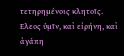τετηρημένοις κλητοῖς. Ελεος ὑμῖν, καὶ εἰρήνη, καὶ ἀγάπη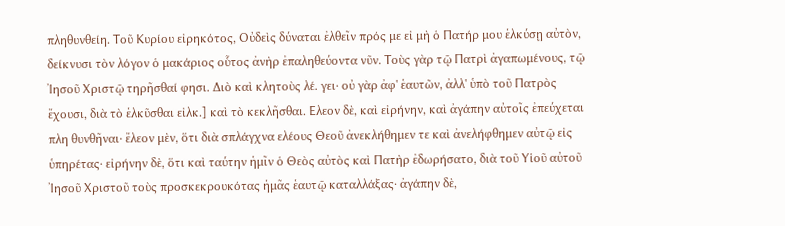πληθυνθείη. Τοῦ Κυρίου εἰρηκότος, Οὐδεὶς δύναται ἐλθεῖν πρός με εἰ μὴ ὁ Πατήρ μου ἑλκύσῃ αὐτὸν, δείκνυσι τὸν λόγον ὁ μακάριος οὗτος ἀνὴρ ἐπαληθεύοντα νῦν. Τοὺς γὰρ τῷ Πατρὶ ἀγαπωμένους, τῷ Ἰησοῦ Χριστῷ τηρῆσθαί φησι. Διὸ καὶ κλητοὺς λέ. γει· οὐ γὰρ ἀφ' ἑαυτῶν, ἀλλ' ὑπὸ τοῦ Πατρὸς ἔχουσι, διὰ τὸ ἑλκῦσθαι εἰλκ.] καὶ τὸ κεκλῆσθαι. Ελεον δὲ, καὶ εἰρήνην, καὶ ἀγάπην αὐτοῖς ἐπεύχεται πλη θυνθῆναι· ἔλεον μὲν, ὅτι διὰ σπλάγχνα ελέους Θεοῦ ἀνεκλήθημεν τε καὶ ἀνελήφθημεν αὐτῷ εἰς ὑπηρέτας· εἰρήνην δὲ, ὅτι καὶ ταύτην ἡμῖν ὁ Θεὸς αὐτὸς καὶ Πατὴρ ἐδωρήσατο, διὰ τοῦ Υἱοῦ αὐτοῦ Ἰησοῦ Χριστοῦ τοὺς προσκεκρουκότας ἡμᾶς ἑαυτῷ καταλλάξας· ἀγάπην δὲ,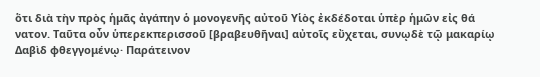ὅτι διὰ τὴν πρὸς ἡμᾶς ἀγάπην ὁ μονογενῆς αὐτοῦ Υἱὸς ἐκδέδοται ὑπὲρ ἡμῶν εἰς θά νατον. Ταῦτα οὖν ὑπερεκπερισσοῦ [βραβευθῆναι] αὐτοῖς εὔχεται, συνῳδὲ τῷ μακαρίῳ Δαβὶδ φθεγγομένῳ· Παράτεινον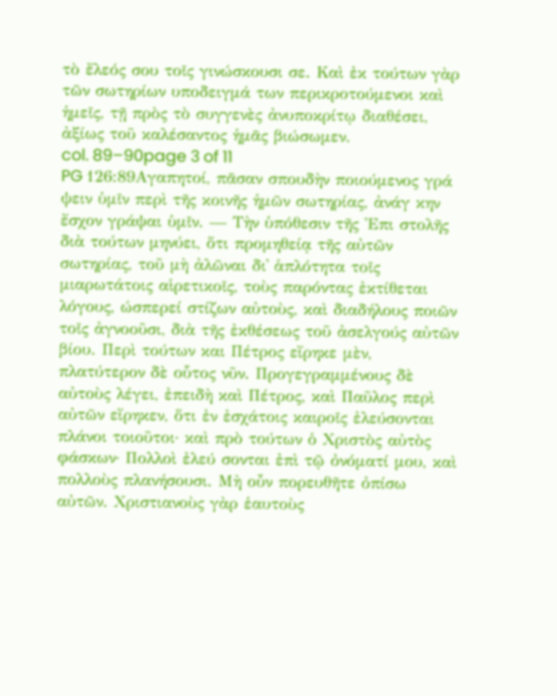τὸ ἔλεός σου τοῖς γινώσκουσι σε. Καὶ ἐκ τούτων γὰρ τῶν σωτηρίων υποδειγμά των περικροτούμενοι καὶ ἡμεῖς, τῇ πρὸς τὸ συγγενὲς ἀνυποκρίτῳ διαθέσει, ἀξίως τοῦ καλέσαντος ἡμᾶς βιώσωμεν.
col. 89–90page 3 of 11
PG 126:89Αγαπητοί, πᾶσαν σπουδὴν ποιούμενος γρά ψειν ὑμῖν περὶ τῆς κοινῆς ἡμῶν σωτηρίας, ἀνάγ κην ἔσχον γράψαι ὑμῖν. — Τὴν ὑπόθεσιν τῆς Ἐπι στολῆς διὰ τούτων μηνύει, ὅτι προμηθείᾳ τῆς αὐτῶν σωτηρίας, τοῦ μὴ ἀλῶναι δι᾿ ἁπλότητα τοῖς μιαρωτάτοις αἱρετικοῖς, τοὺς παρόντας ἐκτίθεται λόγους, ώσπερεί στίζων αὐτοὺς, καὶ διαδήλους ποιῶν τοῖς ἀγνοοῦσι, διὰ τῆς ἐκθέσεως τοῦ ἀσελγούς αὐτῶν βίου. Περὶ τούτων και Πέτρος εἴρηκε μὲν, πλατύτερον δὲ οὗτος νῦν. Προγεγραμμένους δὲ αὐτοὺς λέγει, ἐπειδὴ καὶ Πέτρος, καὶ Παῦλος περὶ αὐτῶν εἴρηκεν, ὅτι ἐν ἐσχάτοις καιροῖς ἐλεύσονται πλάνοι τοιοῦτοι· καὶ πρὸ τούτων ὁ Χριστὸς αὐτὸς φάσκων· Πολλοὶ ἐλεύ σονται ἐπὶ τῷ ὀνόματί μου, καὶ πολλοὺς πλανήσουσι. Μὴ οὖν πορευθῆτε ὀπίσω αὐτῶν. Χριστιανοὺς γὰρ ἑαυτοὺς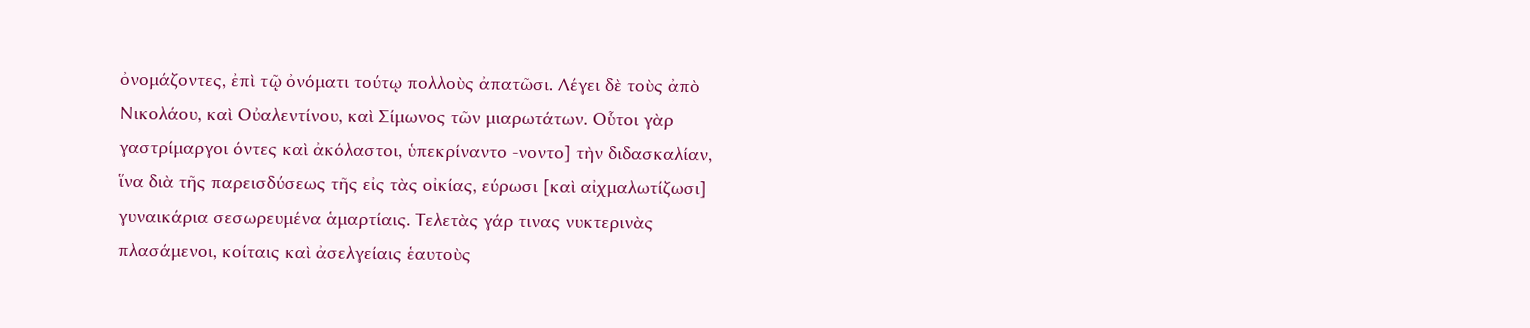ὀνομάζοντες, ἐπὶ τῷ ὀνόματι τούτῳ πολλοὺς ἀπατῶσι. Λέγει δὲ τοὺς ἀπὸ Νικολάου, καὶ Οὐαλεντίνου, καὶ Σίμωνος τῶν μιαρωτάτων. Οὗτοι γὰρ γαστρίμαργοι όντες καὶ ἀκόλαστοι, ὑπεκρίναντο -νοντο] τὴν διδασκαλίαν, ἵνα διὰ τῆς παρεισδύσεως τῆς εἰς τὰς οἰκίας, εύρωσι [καὶ αἰχμαλωτίζωσι] γυναικάρια σεσωρευμένα ἁμαρτίαις. Τελετὰς γάρ τινας νυκτερινὰς πλασάμενοι, κοίταις καὶ ἀσελγείαις ἑαυτοὺς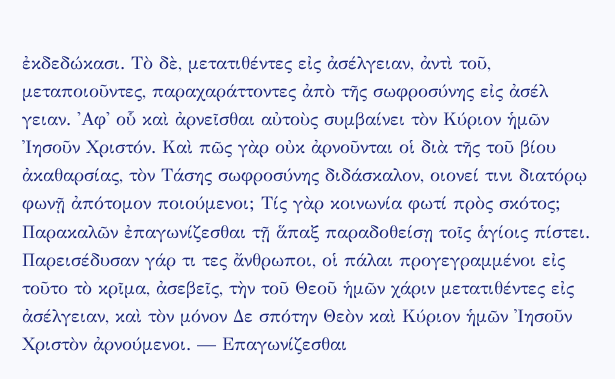ἐκδεδώκασι. Τὸ δὲ, μετατιθέντες εἰς ἀσέλγειαν, ἀντὶ τοῦ, μεταποιοῦντες, παραχαράττοντες ἀπὸ τῆς σωφροσύνης εἰς ἀσέλ γειαν. 'Αφ' οὗ καὶ ἀρνεῖσθαι αὐτοὺς συμβαίνει τὸν Κύριον ἡμῶν Ἰησοῦν Χριστόν. Καὶ πῶς γὰρ οὐκ ἀρνοῦνται οἱ διὰ τῆς τοῦ βίου ἀκαθαρσίας, τὸν Τάσης σωφροσύνης διδάσκαλον, οιονεί τινι διατόρῳ φωνῇ ἀπότομον ποιούμενοι; Τίς γὰρ κοινωνία φωτί πρὸς σκότος; Παρακαλῶν ἐπαγωνίζεσθαι τῇ ἅπαξ παραδοθείσῃ τοῖς ἁγίοις πίστει. Παρεισέδυσαν γάρ τι τες ἄνθρωποι, οἱ πάλαι προγεγραμμένοι εἰς τοῦτο τὸ κρῖμα, ἀσεβεῖς, τὴν τοῦ Θεοῦ ἡμῶν χάριν μετατιθέντες εἰς ἀσέλγειαν, καὶ τὸν μόνον Δε σπότην Θεὸν καὶ Κύριον ἡμῶν Ἰησοῦν Χριστὸν ἀρνούμενοι. — Επαγωνίζεσθαι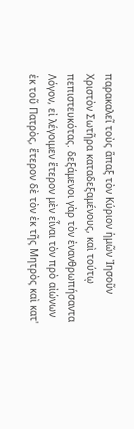παρακαλεῖ τοὺς ἅπαξ τὸν Κύριον ἡμῶν Ἰησοῦν Χριστὸν Σωτῆρα καταδεξαμένους, καὶ τούτῳ πεπιστευκότας. δεξάμενοι γὰρ τὸν ἐνανθρωπήσαντα Λόγον, εἰ λέγοιμεν ἕτερον μὲν εἶναι τὸν πρὸ αἰώνων ἐκ τοῦ Πατρὸς, ἕτερον δὲ τὸν ἐκ τῆς Μητρὸς καὶ κατ'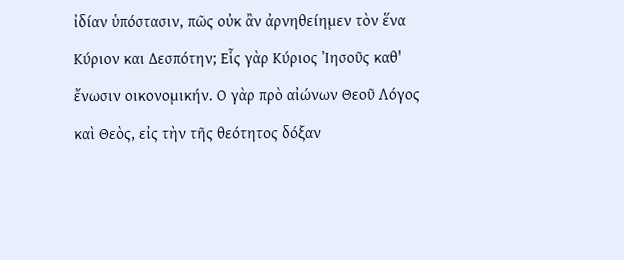ἰδίαν ὑπόστασιν, πῶς οὐκ ἂν ἀρνηθείημεν τὸν ἕνα Κύριον και Δεσπότην; Εἷς γὰρ Κύριος Ἰησοῦς καθ' ἔνωσιν οικονομικήν. Ο γὰρ πρὸ αἰώνων Θεοῦ Λόγος καὶ Θεὸς, εἰς τὴν τῆς θεότητος δόξαν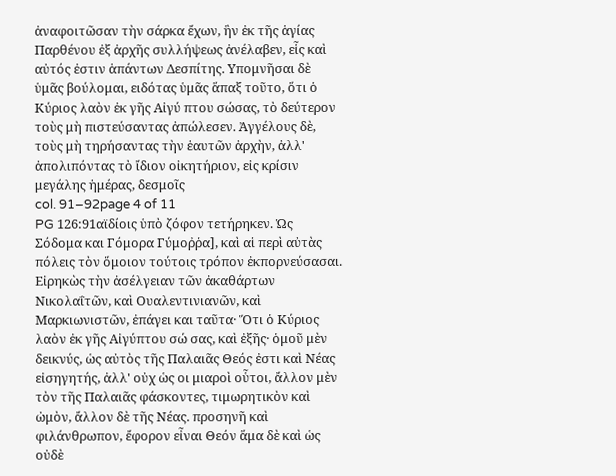ἀναφοιτῶσαν τὴν σάρκα ἔχων, ἣν ἐκ τῆς ἁγίας Παρθένου ἐξ ἀρχῆς συλλήψεως ἀνέλαβεν, εἷς καὶ αὐτός ἐστιν ἁπάντων Δεσπίτης. Υπομνῆσαι δὲ ὑμᾶς βούλομαι, ειδότας ὑμᾶς ἅπαξ τοῦτο, ὅτι ὁ Κύριος λαὸν ἐκ γῆς Αἰγύ πτου σώσας, τὸ δεύτερον τοὺς μὴ πιστεύσαντας ἀπώλεσεν. Ἀγγέλους δὲ, τοὺς μὴ τηρήσαντας τὴν ἑαυτῶν ἀρχὴν, ἀλλ' ἀπολιπόντας τὸ ἴδιον οἰκητήριον, εἰς κρίσιν μεγάλης ἡμέρας, δεσμοῖς
col. 91–92page 4 of 11
PG 126:91αϊδίοις ὑπὸ ζόφον τετήρηκεν. Ὡς Σόδομα και Γόμορα Γύμοῤῥα], καὶ αἱ περὶ αὐτὰς πόλεις τὸν ὅμοιον τούτοις τρόπον ἐκπορνεύσασαι. Εἰρηκὼς τὴν ἀσέλγειαν τῶν ἀκαθάρτων Νικολαΐτῶν, καὶ Ουαλεντινιανῶν, καὶ Μαρκιωνιστῶν, ἐπάγει και ταῦτα· Ὅτι ὁ Κύριος λαὸν ἐκ γῆς Αἰγύπτου σώ σας, καὶ ἐξῆς· ὁμοῦ μὲν δεικνύς, ὡς αὐτὸς τῆς Παλαιᾶς Θεός ἐστι καὶ Νέας εἰσηγητής, ἀλλ' οὐχ ὡς οι μιαροὶ οὗτοι, ἄλλον μὲν τὸν τῆς Παλαιᾶς φάσκοντες, τιμωρητικὸν καὶ ὠμὸν, ἄλλον δὲ τῆς Νέας. προσηνῆ καὶ φιλάνθρωπον, ἔφορον εἶναι Θεόν ἅμα δὲ καὶ ὡς οὐδὲ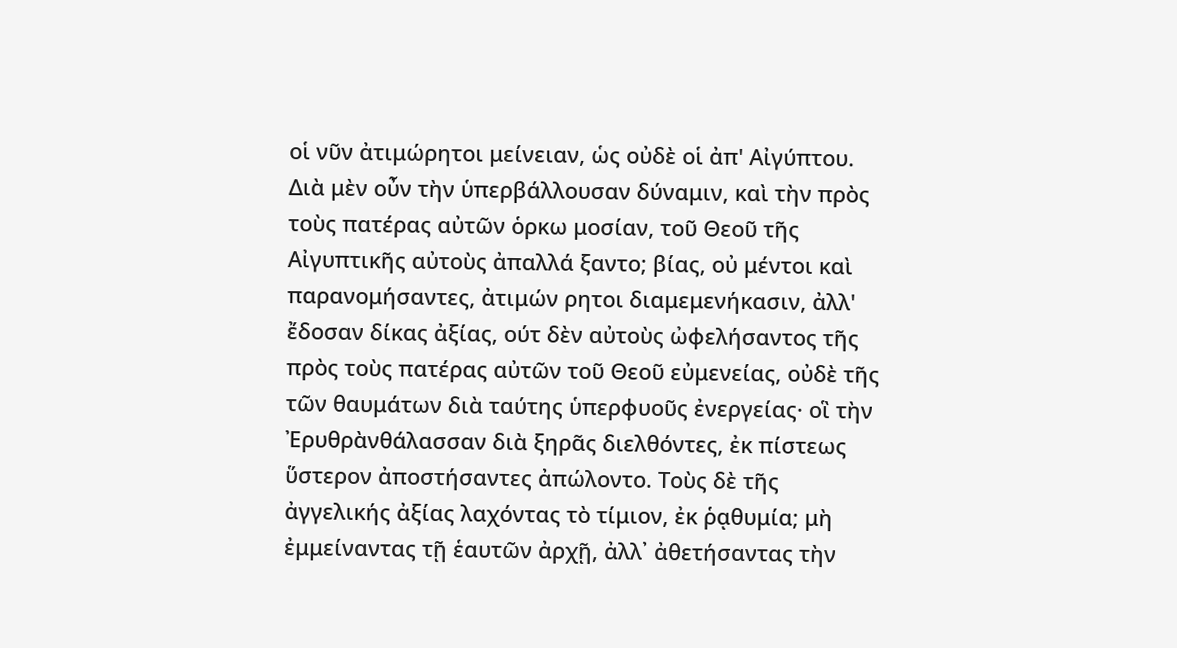οἱ νῦν ἀτιμώρητοι μείνειαν, ὡς οὐδὲ οἱ ἀπ' Αἰγύπτου. Διὰ μὲν οὖν τὴν ὑπερβάλλουσαν δύναμιν, καὶ τὴν πρὸς τοὺς πατέρας αὐτῶν ὁρκω μοσίαν, τοῦ Θεοῦ τῆς Αἰγυπτικῆς αὐτοὺς ἀπαλλά ξαντο; βίας, οὐ μέντοι καὶ παρανομήσαντες, ἀτιμών ρητοι διαμεμενήκασιν, ἀλλ' ἔδοσαν δίκας ἀξίας, ούτ δὲν αὐτοὺς ὠφελήσαντος τῆς πρὸς τοὺς πατέρας αὐτῶν τοῦ Θεοῦ εὐμενείας, οὐδὲ τῆς τῶν θαυμάτων διὰ ταύτης ὑπερφυοῦς ἐνεργείας· οἳ τὴν Ἐρυθρὰνθάλασσαν διὰ ξηρᾶς διελθόντες, ἐκ πίστεως ὕστερον ἀποστήσαντες ἀπώλοντο. Τοὺς δὲ τῆς ἀγγελικής ἀξίας λαχόντας τὸ τίμιον, ἐκ ῥᾳθυμία; μὴ ἐμμείναντας τῇ ἑαυτῶν ἀρχῇ, ἀλλ᾽ ἀθετήσαντας τὴν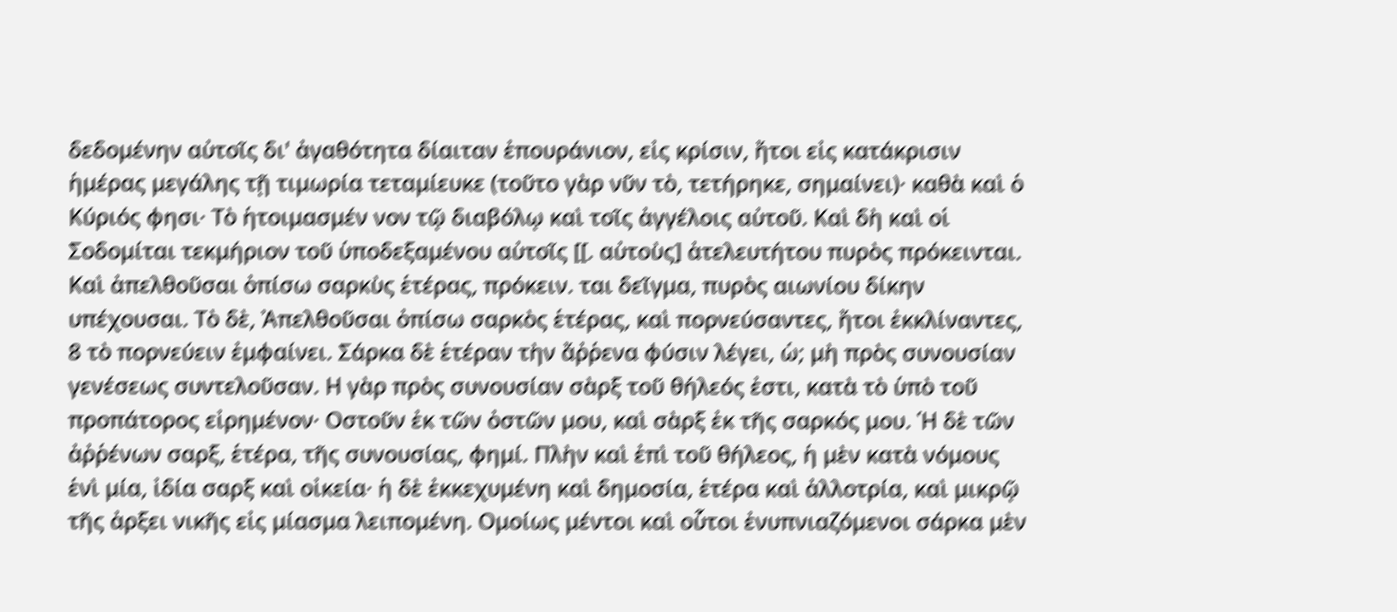δεδομένην αὐτοῖς δι' ἀγαθότητα δίαιταν ἐπουράνιον, εἰς κρίσιν, ἤτοι εἰς κατάκρισιν ἡμέρας μεγάλης τῇ τιμωρία τεταμίευκε (τοῦτο γὰρ νῦν τὸ, τετήρηκε, σημαίνει)· καθὰ καὶ ὁ Κύριός φησι· Τὸ ἡτοιμασμέν νον τῷ διαβόλῳ καὶ τοῖς ἀγγέλοις αὐτοῦ. Καὶ δὴ καὶ οἱ Σοδομίται τεκμήριον τοῦ ὑποδεξαμένου αὐτοῖς [[. αὐτοὺς] ἀτελευτήτου πυρὸς πρόκεινται. Καὶ ἀπελθοῦσαι ὀπίσω σαρκὺς ἑτέρας, πρόκειν. ται δεῖγμα, πυρὸς αιωνίου δίκην υπέχουσαι. Τὸ δὲ, Ἀπελθοῦσαι ὀπίσω σαρκὸς ἑτέρας, καὶ πορνεύσαντες, ἤτοι ἐκκλίναντες, 8 τὸ πορνεύειν ἐμφαίνει. Σάρκα δὲ ἑτέραν τὴν ἄῤῥενα φύσιν λέγει, ὡ; μὴ πρὸς συνουσίαν γενέσεως συντελοῦσαν. Η γὰρ πρὸς συνουσίαν σὰρξ τοῦ θήλεός ἐστι, κατὰ τὸ ὑπὸ τοῦ προπάτορος εἰρημένον· Οστοῦν ἐκ τῶν ὀστῶν μου, καὶ σὰρξ ἐκ τῆς σαρκός μου. Ἡ δὲ τῶν ἀῤῥένων σαρξ, ἑτέρα, τῆς συνουσίας, φημί. Πλὴν καὶ ἐπὶ τοῦ θήλεος, ἡ μὲν κατὰ νόμους ἑνὶ μία, ἰδία σαρξ καὶ οἰκεία· ἡ δὲ ἐκκεχυμένη καὶ δημοσία, ἑτέρα καὶ ἀλλοτρία, καὶ μικρῷ τῆς ἀρξει νικῆς εἰς μίασμα λειπομένη. Ομοίως μέντοι καὶ οὗτοι ἐνυπνιαζόμενοι σάρκα μὲν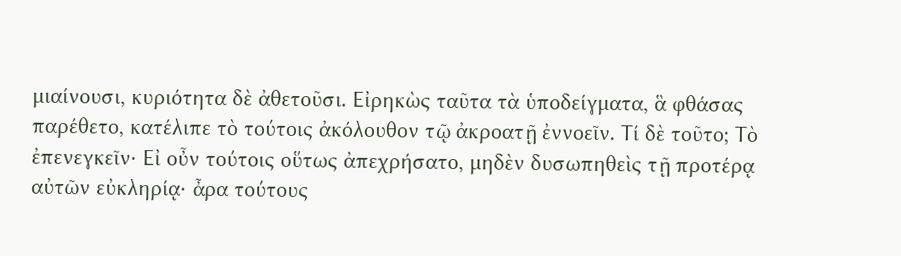μιαίνουσι, κυριότητα δὲ ἀθετοῦσι. Εἰρηκὼς ταῦτα τὰ ὑποδείγματα, ἃ φθάσας παρέθετο, κατέλιπε τὸ τούτοις ἀκόλουθον τῷ ἀκροατῇ ἐννοεῖν. Τί δὲ τοῦτο; Τὸ ἐπενεγκεῖν· Εἰ οὖν τούτοις οὕτως ἀπεχρήσατο, μηδὲν δυσωπηθεὶς τῇ προτέρᾳ αὐτῶν εὐκληρίᾳ· ἆρα τούτους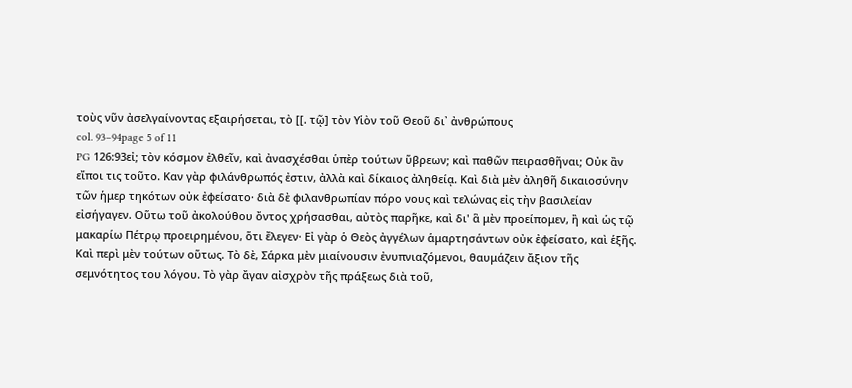τοὺς νῦν ἀσελγαίνοντας εξαιρήσεται, τὸ [[. τῷ] τὸν Υἱὸν τοῦ Θεοῦ δι᾿ ἀνθρώπους
col. 93–94page 5 of 11
PG 126:93εἰ; τὸν κόσμον ἐλθεῖν, καὶ ἀνασχέσθαι ὑπὲρ τούτων ὕβρεων; καὶ παθῶν πειρασθῆναι; Οὐκ ἂν εἴποι τις τοῦτο. Καν γὰρ φιλάνθρωπός ἐστιν, ἀλλὰ καὶ δίκαιος ἀληθείᾳ. Καὶ διὰ μὲν ἀληθῆ δικαιοσύνην τῶν ἡμερ τηκότων οὐκ ἐφείσατο· διὰ δὲ φιλανθρωπίαν πόρο νους καὶ τελώνας εἰς τὴν βασιλείαν εἰσήγαγεν. Οὕτω τοῦ ἀκολούθου ὄντος χρήσασθαι, αὐτὸς παρῆκε, καὶ δι' ἃ μὲν προείπομεν, ἢ καὶ ὡς τῷ μακαρίω Πέτρῳ προειρημένου, ὅτι ἔλεγεν· Εἰ γὰρ ὁ Θεὸς ἀγγέλων ἁμαρτησάντων οὐκ ἐφείσατο, καὶ ἑξῆς. Καὶ περὶ μὲν τούτων οὕτως. Τὸ δὲ, Σάρκα μὲν μιαίνουσιν ἐνυπνιαζόμενοι, θαυμάζειν ἄξιον τῆς σεμνότητος του λόγου. Τὸ γὰρ ἄγαν αἰσχρὸν τῆς πράξεως διὰ τοῦ,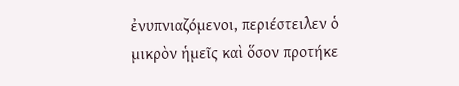ἐνυπνιαζόμενοι, περιέστειλεν ὁ μικρὸν ἡμεῖς καὶ ὅσον προτήκε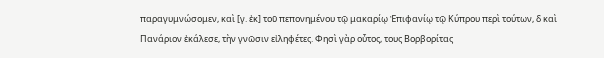παραγυμνώσομεν, καὶ [γ. ἐκ] τοῦ πεπονημένου τῷ μακαρίῳ Ἐπιφανίῳ τῷ Κύπρου περὶ τούτων, δ καὶ Πανάριον ἐκάλεσε, τὴν γνῶσιν εἰληφέτες. Φησὶ γὰρ οὗτος, τους Βορβορίτας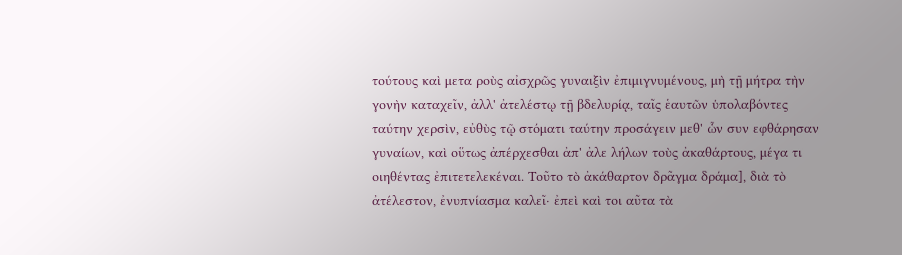τούτους καὶ μετα ροὺς αἰσχρῶς γυναιξὶν ἐπιμιγνυμένους, μὴ τῇ μήτρα τὴν γονὴν καταχεῖν, ἀλλ' ἀτελέστῳ τῇ βδελυρίᾳ, ταῖς ἑαυτῶν ὑπολαβόντες ταύτην χερσὶν, εὐθὺς τῷ στόματι ταύτην προσάγειν μεθ' ὧν συν εφθάρησαν γυναίων, καὶ οὕτως ἀπέρχεσθαι ἀπ' ἀλε λήλων τοὺς ἀκαθάρτους, μέγα τι οιηθέντας ἐπιτετελεκέναι. Τοῦτο τὸ ἀκάθαρτον δρᾶγμα δράμα], διὰ τὸ ἀτέλεστον, ἐνυπνίασμα καλεῖ· ἐπεὶ καὶ τοι αῦτα τὰ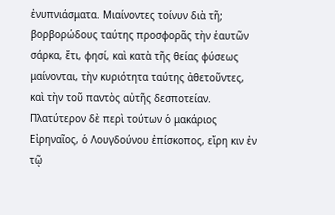ἐνυπνιάσματα. Μιαίνοντες τοίνυν διὰ τῆ; βορβορώδους ταύτης προσφορᾶς τὴν ἑαυτῶν σάρκα, ἔτι, φησί, καὶ κατὰ τῆς θείας φύσεως μαίνονται, τὴν κυριότητα ταύτης ἀθετοῦντες, καὶ τὴν τοῦ παντὸς αὐτῆς δεσποτείαν. Πλατύτερον δὲ περὶ τούτων ὁ μακάριος Εἰρηναῖος, ὁ Λουγδούνου ἐπίσκοπος, εἴρη κιν ἐν τῷ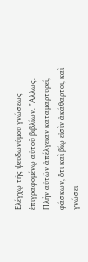Ελέγχῳ τῆς ψευδωνύμου γνώσεως ἐπιγραφομένῳ αὐτοῦ βιβλίων. "Αλλως. Πλὴν αὐτῶν ἀπέλγειαν καταμαρτυρεί, φάσκων, ὅτι καὶ βίῳ εἰσὶν ἀκάθαρτοι, καὶ γνώσει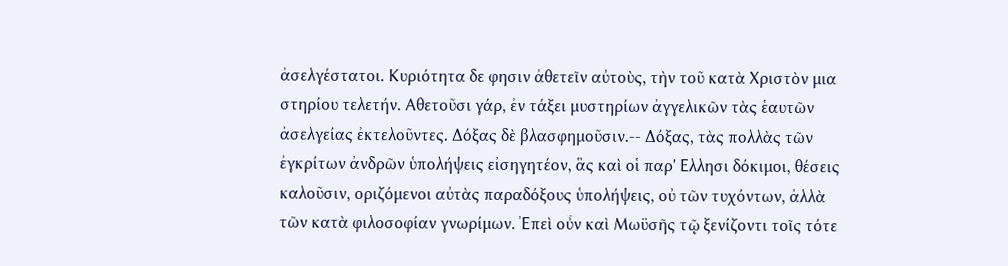ἀσελγέστατοι. Κυριότητα δε φησιν ἀθετεῖν αὐτοὺς, τὴν τοῦ κατὰ Χριστὸν μια στηρίου τελετήν. Αθετοῦσι γάρ, ἐν τάξει μυστηρίων ἀγγελικῶν τὰς ἑαυτῶν ἀσελγείας ἐκτελοῦντες. Δόξας δὲ βλασφημοῦσιν.-- Δόξας, τὰς πολλὰς τῶν ἐγκρίτων ἀνδρῶν ὑπολήψεις εἰσηγητέον, ἃς καὶ οἱ παρ' Ελλησι δόκιμοι, θέσεις καλοῦσιν, οριζόμενοι αὐτὰς παραδόξους ὑπολήψεις, οὐ τῶν τυχόντων, ἀλλὰ τῶν κατὰ φιλοσοφίαν γνωρίμων. Ἐπεὶ οὖν καὶ Μωϋσῆς τῷ ξενίζοντι τοῖς τότε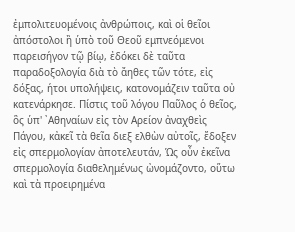ἐμπολιτευομένοις ἀνθρώποις, καὶ οἱ θεῖοι ἀπόστολοι ἢ ὑπὸ τοῦ Θεοῦ εμπνεόμενοι παρεισήγον τῷ βίῳ, ἐδόκει δὲ ταῦτα παραδοξολογία διὰ τὸ ἄηθες τῶν τότε, εἰς δόξας, ήτοι υπολήψεις, κατονομάζειν ταῦτα οὐ κατενάρκησε. Πίστις τοῦ λόγου Παῦλος ὁ θεῖος, ὃς ὑπ' ᾿Αθηναίων εἰς τὸν Αρείον ἀναχθεὶς Πάγου, κἀκεῖ τὰ θεῖα διεξ ελθὼν αὐτοῖς, ἔδοξεν εἰς σπερμολογίαν ἀποτελευτάν, Ὡς οὖν ἐκεῖνα σπερμολογία διαθελημένως ὠνομάζοντο, οὕτω καὶ τὰ προειρημένα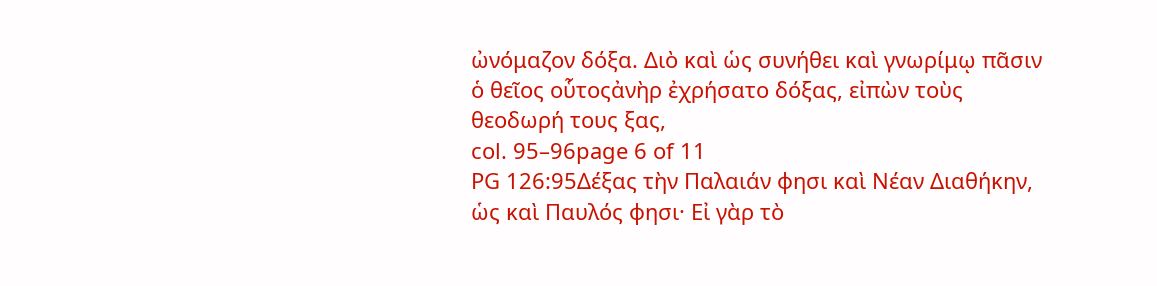ὠνόμαζον δόξα. Διὸ καὶ ὡς συνήθει καὶ γνωρίμῳ πᾶσιν ὁ θεῖος οὗτοςἀνὴρ ἐχρήσατο δόξας, εἰπὼν τοὺς θεοδωρή τους ξας,
col. 95–96page 6 of 11
PG 126:95Δέξας τὴν Παλαιάν φησι καὶ Νέαν Διαθήκην, ὡς καὶ Παυλός φησι· Εἰ γὰρ τὸ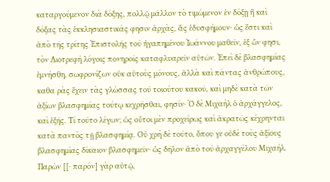καταργούμενον διὰ δόξης, πολλῷ μᾶλλον τὸ τιμώμενον ἐν δόξῃ ἢ καὶ δόξας τὰς ἐκκλησιαστικάς φησιν ἀρχὰς, ἂς ἐδυσφήμουν· ὡς ἔστι καὶ ἀπὸ τῆς τρίτης Ἐπιστολῆς τοῦ ἠγαπημένου Ἰωάννου μαθεῖν, ἐξ ὧν φησι, τὸν Διοτρεφή λόγοις πονηροῖς καταφλυαρεῖν αὐτῶν. Ἐπεὶ δὲ βλασφημίας ἐμνήσθη, σωφρονίζων οὐκ αὐτοὺς μόνους, ἀλλὰ καὶ πάντας ἀνθρώπους, καθα ρὰς ἔχειν τὰς γλώσσας τοῦ τοιούτου κακοῦ, καὶ μηδὲ κατὰ τῶν ἀξίων βλασφημίας τούτῳ κεχρῆσθαι, φησίν· Ὁ δὲ Μιχαὴλ ὁ ἀρχάγγελος, καὶ ἑξῆς. Τί τοῦτο λέγων; ὡς οὗτοι μὲν προχείρως καὶ ἀκρατῶς κέχρηνται κατὰ παντὸς τῇ βλασφημίᾳ. Οὐ χρὴ δὲ τοῦτο, ὅπου γε οὐδὲ τοὺς ἀξίους βλασφημίας δίκαιον βλασφημεῖν· ὡς δῆλον ἀπὸ τοῦ ἀρχαγγέλου Μιχαήλ. Παρών [[· παρόν] γὰρ αὐτῷ,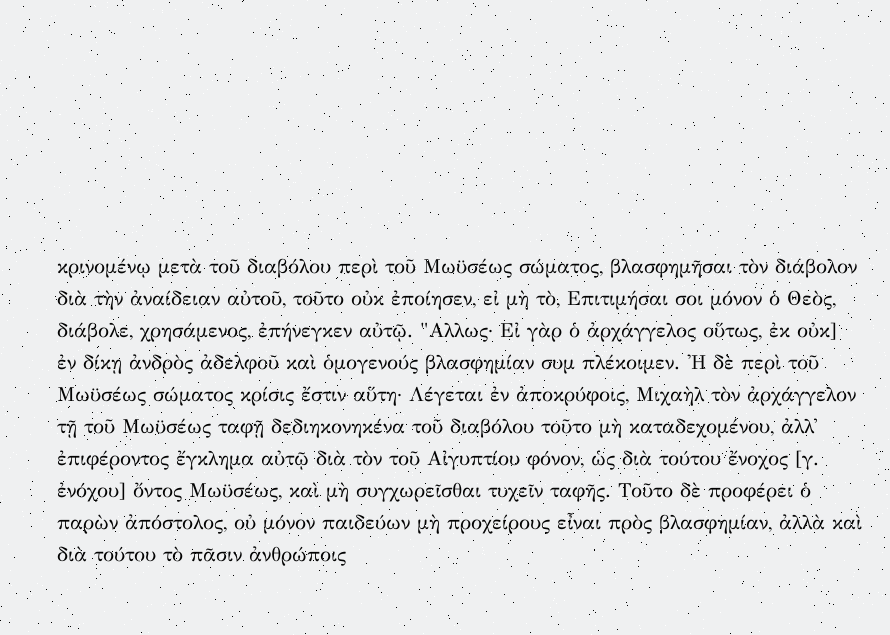κρινομένῳ μετὰ τοῦ διαβόλου περὶ τοῦ Μωϋσέως σώματος, βλασφημῆσαι τὸν διάβολον διὰ τὴν ἀναίδειαν αὐτοῦ, τοῦτο οὐκ ἐποίησεν, εἰ μὴ τὸ, Επιτιμήσαι σοι μόνον ὁ Θεὸς, διάβολε, χρησάμενος, ἐπήνεγκεν αὐτῷ. "Αλλως· Εἰ γὰρ ὁ ἀρχάγγελος οὕτως, ἐκ οὐκ] ἐν δίκῃ ἀνδρὸς ἀδελφοῦ καὶ ὁμογενούς βλασφημίαν συμ πλέκοιμεν. 'Η δὲ περὶ τοῦ Μωϋσέως σώματος κρίσις ἔστιν αὕτη· Λέγεται ἐν ἀποκρύφοις, Μιχαὴλ τὸν ἀρχάγγελον τῇ τοῦ Μωϋσέως ταφῇ δεδιηκονηκένα τοῦ διαβόλου τοῦτο μὴ καταδεχομένου, ἀλλ᾽ ἐπιφέροντος ἔγκλημα αὐτῷ διὰ τὸν τοῦ Αἰγυπτίου φόνον, ὡς διὰ τούτου ἔνοχος [γ. ἐνόχου] ὄντος Μωϋσέως, καὶ μὴ συγχωρεῖσθαι τυχεῖν ταφῆς. Τοῦτο δὲ προφέρει ὁ παρὼν ἀπόστολος, οὐ μόνον παιδεύων μὴ προχείρους εἶναι πρὸς βλασφημίαν, ἀλλὰ καὶ διὰ τούτου τὸ πᾶσιν ἀνθρώποις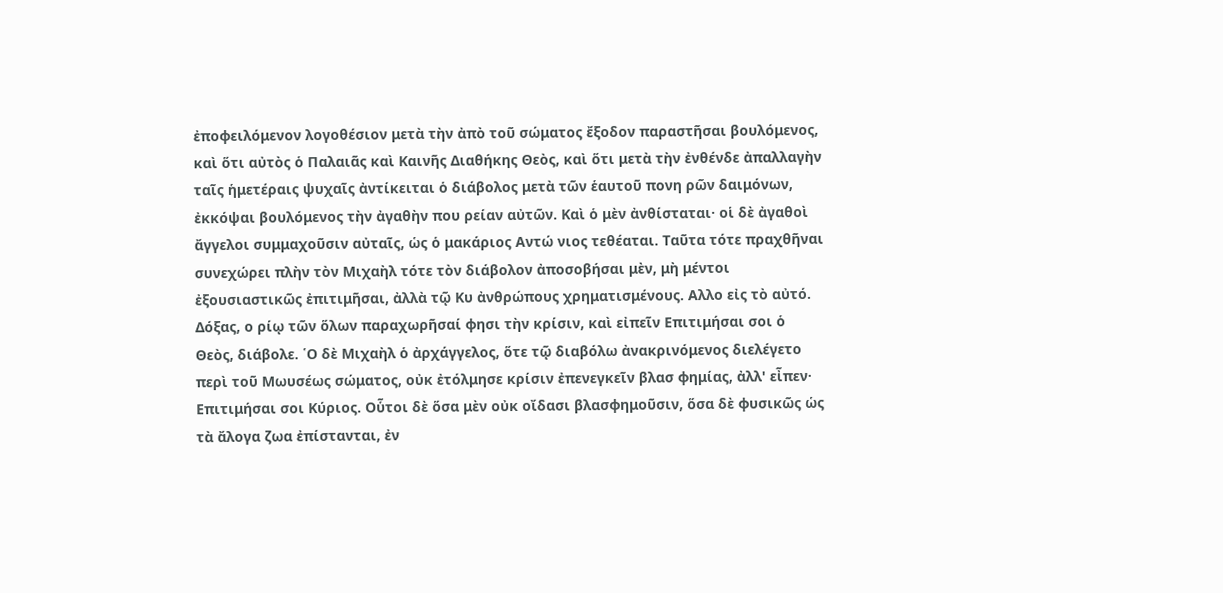ἐποφειλόμενον λογοθέσιον μετὰ τὴν ἀπὸ τοῦ σώματος ἔξοδον παραστῆσαι βουλόμενος, καὶ ὅτι αὐτὸς ὁ Παλαιᾶς καὶ Καινῆς Διαθήκης Θεὸς, καὶ ὅτι μετὰ τὴν ἐνθένδε ἀπαλλαγὴν ταῖς ἡμετέραις ψυχαῖς ἀντίκειται ὁ διάβολος μετὰ τῶν ἑαυτοῦ πονη ρῶν δαιμόνων, ἐκκόψαι βουλόμενος τὴν ἀγαθὴν που ρείαν αὐτῶν. Καὶ ὁ μὲν ἀνθίσταται· οἱ δὲ ἀγαθοὶ ἄγγελοι συμμαχοῦσιν αὐταῖς, ὡς ὁ μακάριος Αντώ νιος τεθέαται. Ταῦτα τότε πραχθῆναι συνεχώρει πλὴν τὸν Μιχαὴλ τότε τὸν διάβολον ἀποσοβήσαι μὲν, μὴ μέντοι ἐξουσιαστικῶς ἐπιτιμῆσαι, ἀλλὰ τῷ Κυ ἀνθρώπους χρηματισμένους. Αλλο εἰς τὸ αὐτό. Δόξας, ο ρίῳ τῶν ὅλων παραχωρῆσαί φησι τὴν κρίσιν, καὶ εἰπεῖν Επιτιμήσαι σοι ὁ Θεὸς, διάβολε. ῾Ο δὲ Μιχαὴλ ὁ ἀρχάγγελος, ὅτε τῷ διαβόλω ἀνακρινόμενος διελέγετο περὶ τοῦ Μωυσέως σώματος, οὐκ ἐτόλμησε κρίσιν ἐπενεγκεῖν βλασ φημίας, ἀλλ' εἶπεν· Επιτιμήσαι σοι Κύριος. Οὗτοι δὲ ὅσα μὲν οὐκ οἴδασι βλασφημοῦσιν, ὅσα δὲ φυσικῶς ὡς τὰ ἄλογα ζωα ἐπίστανται, ἐν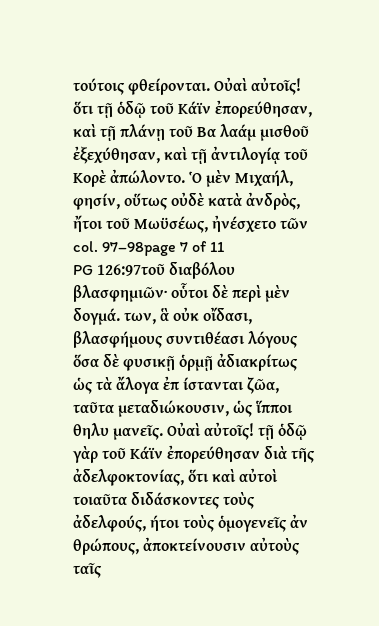τούτοις φθείρονται. Οὐαὶ αὐτοῖς! ὅτι τῇ ὁδῷ τοῦ Κάϊν ἐπορεύθησαν, καὶ τῇ πλάνῃ τοῦ Βα λαάμ μισθοῦ ἐξεχύθησαν, καὶ τῇ ἀντιλογίᾳ τοῦ Κορὲ ἀπώλοντο. Ὁ μὲν Μιχαήλ, φησίν, οὕτως οὐδὲ κατὰ ἀνδρὸς, ἤτοι τοῦ Μωϋσέως, ἠνέσχετο τῶν
col. 97–98page 7 of 11
PG 126:97τοῦ διαβόλου βλασφημιῶν· οὗτοι δὲ περὶ μὲν δογμά. των, ἃ οὐκ οἴδασι, βλασφήμους συντιθέασι λόγους ὅσα δὲ φυσικῇ ὁρμῇ ἀδιακρίτως ὡς τὰ ἄλογα ἐπ ίστανται ζῶα, ταῦτα μεταδιώκουσιν, ὡς ἵπποι θηλυ μανεῖς. Οὐαὶ αὐτοῖς! τῇ ὁδῷ γὰρ τοῦ Κάϊν ἐπορεύθησαν διὰ τῆς ἀδελφοκτονίας, ὅτι καὶ αὐτοὶ τοιαῦτα διδάσκοντες τοὺς ἀδελφούς, ήτοι τοὺς ὁμογενεῖς ἀν θρώπους, ἀποκτείνουσιν αὐτοὺς ταῖς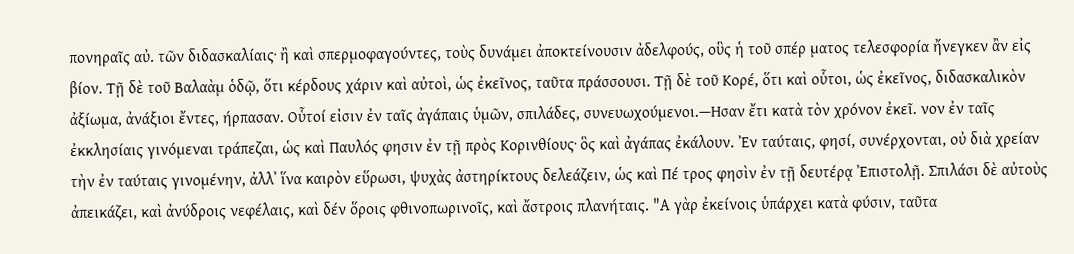πονηραῖς αὐ. τῶν διδασκαλίαις· ἢ καὶ σπερμοφαγούντες, τοὺς δυνάμει ἀποκτείνουσιν ἀδελφούς, οὓς ἡ τοῦ σπέρ ματος τελεσφορία ἤνεγκεν ἂν εἰς βίον. Τῇ δὲ τοῦ Βαλαὰμ ὁδῷ, ὅτι κέρδους χάριν καὶ αὐτοὶ, ὡς ἐκεῖνος, ταῦτα πράσσουσι. Τῇ δὲ τοῦ Κορέ, ὅτι καὶ οὗτοι, ὡς ἐκεῖνος, διδασκαλικὸν ἀξίωμα, ἀνάξιοι ἔντες, ήρπασαν. Οὗτοί εἰσιν ἐν ταῖς ἀγάπαις ὑμῶν, σπιλάδες, συνευωχούμενοι.—Ησαν ἔτι κατὰ τὸν χρόνον ἐκεῖ. νον ἐν ταῖς ἐκκλησίαις γινόμεναι τράπεζαι, ὡς καὶ Παυλός φησιν ἐν τῇ πρὸς Κορινθίους· ὃς καὶ ἀγάπας ἐκάλουν. Ἐν ταύταις, φησί, συνέρχονται, οὐ διὰ χρείαν τὴν ἐν ταύταις γινομένην, ἀλλ᾽ ἵνα καιρὸν εὕρωσι, ψυχὰς ἀστηρίκτους δελεάζειν, ὡς καὶ Πέ τρος φησὶν ἐν τῇ δευτέρᾳ Ἐπιστολῇ. Σπιλάσι δὲ αὐτοὺς ἀπεικάζει, καὶ ἀνύδροις νεφέλαις, καὶ δέν ὅροις φθινοπωρινοῖς, καὶ ἄστροις πλανήταις. "Α γὰρ ἐκείνοις ὑπάρχει κατὰ φύσιν, ταῦτα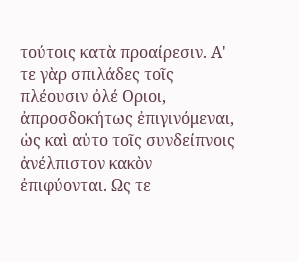τούτοις κατὰ προαίρεσιν. Α' τε γὰρ σπιλάδες τοῖς πλέουσιν ὀλέ Οριοι, ἀπροσδοκήτως ἐπιγινόμεναι, ὡς καὶ αὐτο τοῖς συνδείπνοις ἀνέλπιστον κακὸν ἐπιφύονται. Ως τε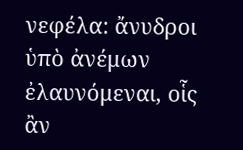νεφέλα: ἄνυδροι ὑπὸ ἀνέμων ἐλαυνόμεναι, οἷς ἂν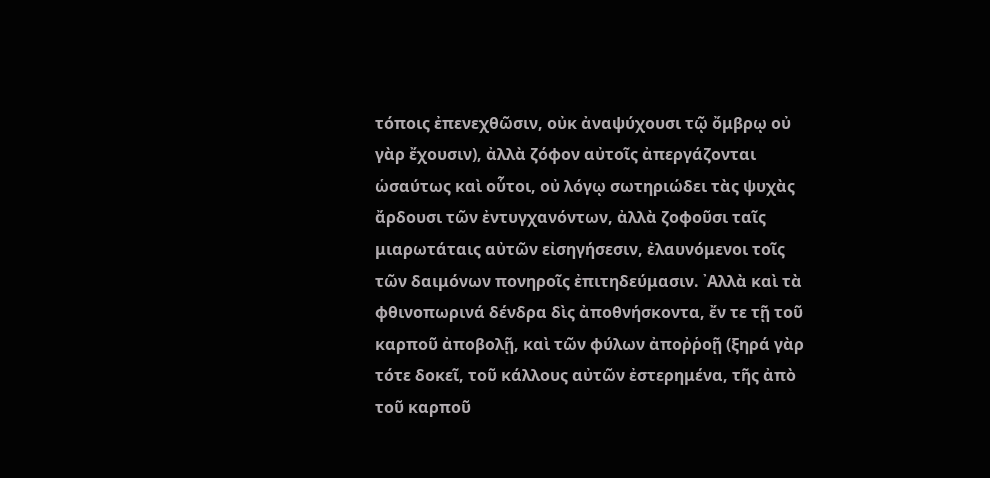τόποις ἐπενεχθῶσιν, οὐκ ἀναψύχουσι τῷ ὄμβρῳ οὐ γὰρ ἔχουσιν), ἀλλὰ ζόφον αὐτοῖς ἀπεργάζονται ὡσαύτως καὶ οὗτοι, οὐ λόγῳ σωτηριώδει τὰς ψυχὰς ἄρδουσι τῶν ἐντυγχανόντων, ἀλλὰ ζοφοῦσι ταῖς μιαρωτάταις αὐτῶν εἰσηγήσεσιν, ἐλαυνόμενοι τοῖς τῶν δαιμόνων πονηροῖς ἐπιτηδεύμασιν. ᾿Αλλὰ καὶ τὰ φθινοπωρινά δένδρα δὶς ἀποθνήσκοντα, ἔν τε τῇ τοῦ καρποῦ ἀποβολῇ, καὶ τῶν φύλων ἀποῤῥοῇ (ξηρά γὰρ τότε δοκεῖ, τοῦ κάλλους αὐτῶν ἐστερημένα, τῆς ἀπὸ τοῦ καρποῦ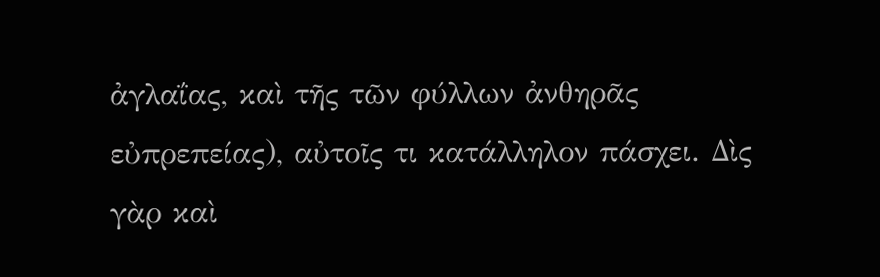ἀγλαΐας, καὶ τῆς τῶν φύλλων ἀνθηρᾶς εὐπρεπείας), αὐτοῖς τι κατάλληλον πάσχει. Δὶς γὰρ καὶ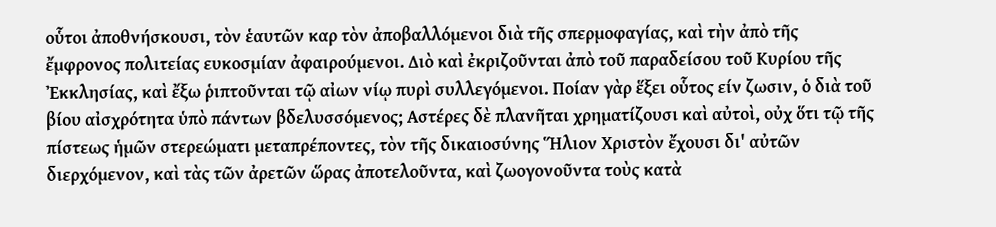οὗτοι ἀποθνήσκουσι, τὸν ἑαυτῶν καρ τὸν ἀποβαλλόμενοι διὰ τῆς σπερμοφαγίας, καὶ τὴν ἀπὸ τῆς ἔμφρονος πολιτείας ευκοσμίαν ἀφαιρούμενοι. Διὸ καὶ ἐκριζοῦνται ἀπὸ τοῦ παραδείσου τοῦ Κυρίου τῆς Ἐκκλησίας, καὶ ἔξω ῥιπτοῦνται τῷ αἰων νίῳ πυρὶ συλλεγόμενοι. Ποίαν γὰρ ἕξει οὗτος είν ζωσιν, ὁ διὰ τοῦ βίου αἰσχρότητα ὑπὸ πάντων βδελυσσόμενος; Αστέρες δὲ πλανῆται χρηματίζουσι καὶ αὐτοὶ, οὐχ ὅτι τῷ τῆς πίστεως ἡμῶν στερεώματι μεταπρέποντες, τὸν τῆς δικαιοσύνης Ἥλιον Χριστὸν ἔχουσι δι' αὐτῶν διερχόμενον, καὶ τὰς τῶν ἀρετῶν ὥρας ἀποτελοῦντα, καὶ ζωογονοῦντα τοὺς κατὰ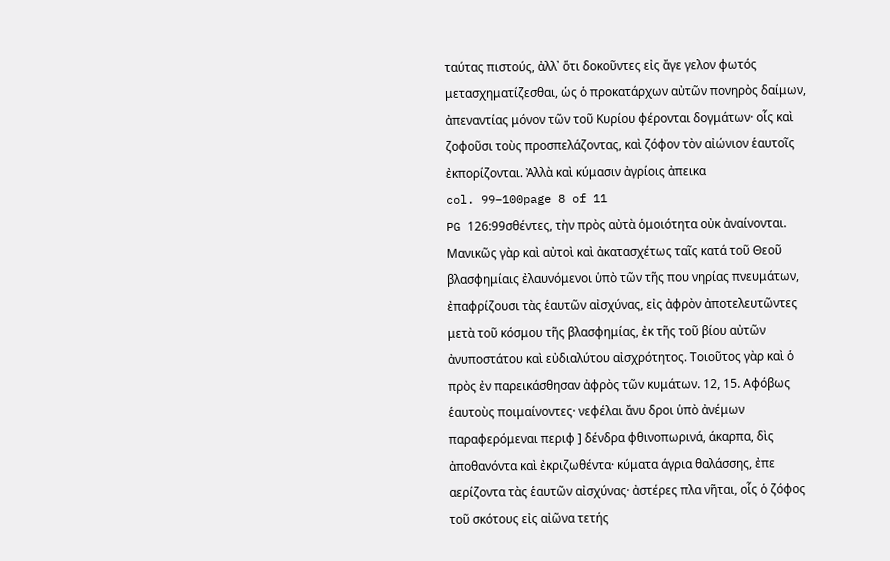ταύτας πιστούς, ἀλλ᾿ ὅτι δοκοῦντες εἰς ἄγε γελον φωτός μετασχηματίζεσθαι, ὡς ὁ προκατάρχων αὐτῶν πονηρὸς δαίμων, ἀπεναντίας μόνον τῶν τοῦ Κυρίου φέρονται δογμάτων· οἷς καὶ ζοφοῦσι τοὺς προσπελάζοντας, καὶ ζόφον τὸν αἰώνιον ἑαυτοῖς ἐκπορίζονται. Ἀλλὰ καὶ κύμασιν ἀγρίοις ἀπεικα
col. 99–100page 8 of 11
PG 126:99σθέντες, τὴν πρὸς αὐτὰ ὁμοιότητα οὐκ ἀναίνονται. Μανικῶς γὰρ καὶ αὐτοὶ καὶ ἀκατασχέτως ταῖς κατά τοῦ Θεοῦ βλασφημίαις ἐλαυνόμενοι ὑπὸ τῶν τῆς που νηρίας πνευμάτων, ἐπαφρίζουσι τὰς ἑαυτῶν αἰσχύνας, εἰς ἀφρὸν ἀποτελευτῶντες μετὰ τοῦ κόσμου τῆς βλασφημίας, ἐκ τῆς τοῦ βίου αὐτῶν ἀνυποστάτου καὶ εὐδιαλύτου αἰσχρότητος. Τοιοῦτος γὰρ καὶ ὁ πρὸς ἐν παρεικάσθησαν ἀφρὸς τῶν κυμάτων. 12, 15. Αφόβως ἑαυτοὺς ποιμαίνοντες· νεφέλαι ἄνυ δροι ὑπὸ ἀνέμων παραφερόμεναι περιφ ] δένδρα φθινοπωρινά, άκαρπα, δὶς ἀποθανόντα καὶ ἐκριζωθέντα· κύματα άγρια θαλάσσης, ἐπε αερίζοντα τὰς ἑαυτῶν αἰσχύνας· ἀστέρες πλα νῆται, οἷς ὁ ζόφος τοῦ σκότους εἰς αἰῶνα τετής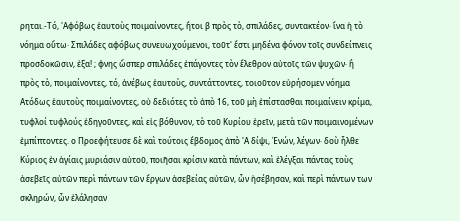ρηται.-Τό, 'Αφόβως ἑαυτοὺς ποιμαίνοντες, ἤτοι β πρὸς τὸ, σπιλάδες, συντακτέον· ἵνα ἡ τὸ νόημα οὕτω· Σπιλάδες αφόβως συνευωχούμενοι, τοῦτ' ἔστι μηδένα φόνον τοῖς συνδείπνεις προσδοκῶσιν, ἐξα! ; φνης ὥσπερ σπιλάδες ἐπάγοντες τὸν ἔλεθρον αὐτοῖς τῶν ψυχῶν· ἢ πρὸς τὸ, ποιμαίνοντες, τό, ἀνέβως ἑαυτοὺς, συντάττοντες, τοιοῦτον εὑρήσομεν νόημα Ατόδως ἑαυτοὺς ποιμαίνοντες, οὐ δεδιότες τὸ ἀπὸ 16, τοῦ μὴ ἐπίστασθαι ποιμαίνειν κρίμα, τυφλοί τυφλούς ἐδηγοῦντες, καὶ εἰς βόθυνον, τὸ τοῦ Κυρίου ἐρεῖν, μετὰ τῶν ποιμαινομένων ἐμπίπτοντες. ο Προεφήτευσε δὲ καὶ τούτοις ἔβδομος ἀπὸ 'Α δίψι, Ἐνών, λέγων· δοὺ ἦλθε Κύριος ἐν ἁγίαις μυριάσιν αὐτοῦ, ποιῆσαι κρίσιν κατὰ πάντων, καὶ ἐλέγξαι πάντας τοὺς ἀσεβεῖς αὐτῶν περὶ πάντων τῶν ἔργων ἀσεβείας αὐτῶν, ὧν ἠσέβησαν, καὶ περὶ πάντων των σκληρών, ὧν ἐλάλησαν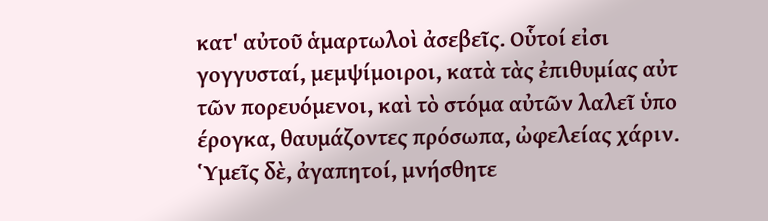κατ' αὐτοῦ ἁμαρτωλοὶ ἀσεβεῖς. Οὗτοί εἰσι γογγυσταί, μεμψίμοιροι, κατὰ τὰς ἐπιθυμίας αὐτ τῶν πορευόμενοι, καὶ τὸ στόμα αὐτῶν λαλεῖ ὑπο έρογκα, θαυμάζοντες πρόσωπα, ὠφελείας χάριν. Ὑμεῖς δὲ, ἀγαπητοί, μνήσθητε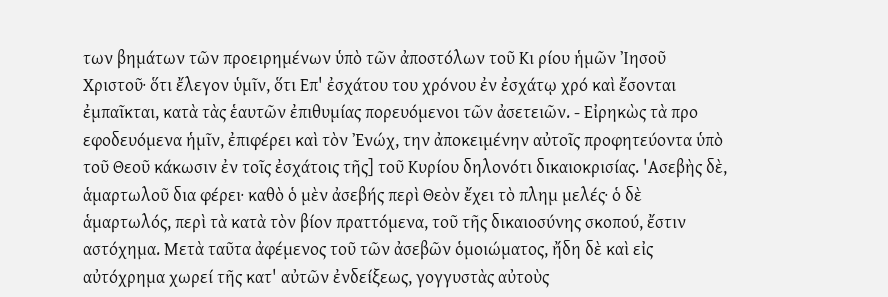των βημάτων τῶν προειρημένων ὑπὸ τῶν ἀποστόλων τοῦ Κι ρίου ἡμῶν Ἰησοῦ Χριστοῦ· ὅτι ἔλεγον ὑμῖν, ὅτι Επ' ἐσχάτου του χρόνου ἐν ἐσχάτῳ χρό καὶ ἔσονται ἐμπαῖκται, κατὰ τὰς ἑαυτῶν ἐπιθυμίας πορευόμενοι τῶν ἀσετειῶν. - Εἰρηκὼς τὰ προ εφοδευόμενα ἡμῖν, ἐπιφέρει καὶ τὸν Ἐνώχ, την ἀποκειμένην αὐτοῖς προφητεύοντα ὑπὸ τοῦ Θεοῦ κάκωσιν ἐν τοῖς ἐσχάτοις τῆς] τοῦ Κυρίου δηλονότι δικαιοκρισίας. 'Ασεβὴς δὲ, ἁμαρτωλοῦ δια φέρει· καθὸ ὁ μὲν ἀσεβής περὶ Θεὸν ἔχει τὸ πλημ μελές· ὁ δὲ ἁμαρτωλός, περὶ τὰ κατὰ τὸν βίον πραττόμενα, τοῦ τῆς δικαιοσύνης σκοπού, ἔστιν αστόχημα. Μετὰ ταῦτα ἀφέμενος τοῦ τῶν ἀσεβῶν ὁμοιώματος, ἤδη δὲ καὶ εἰς αὐτόχρημα χωρεί τῆς κατ' αὐτῶν ἐνδείξεως, γογγυστὰς αὐτοὺς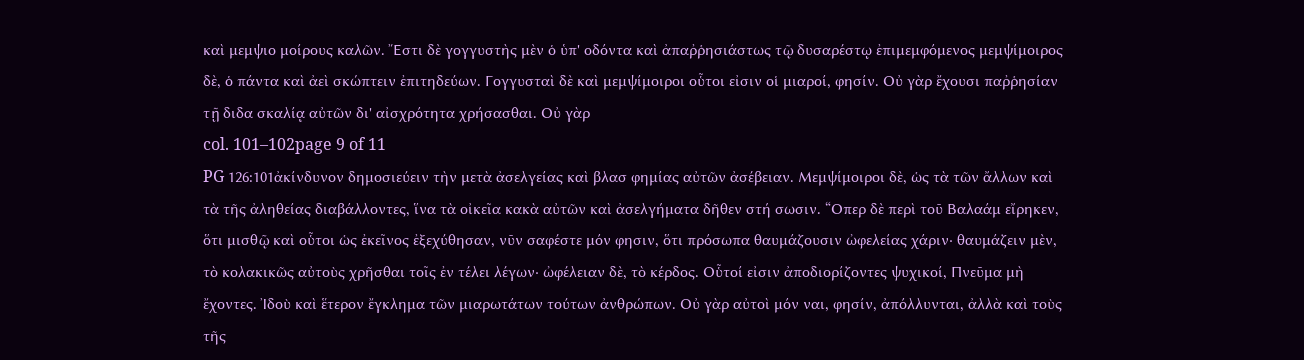καὶ μεμψιο μοίρους καλῶν. Ἔστι δὲ γογγυστὴς μὲν ὁ ὑπ' οδόντα καὶ ἀπαῤῥησιάστως τῷ δυσαρέστῳ ἐπιμεμφόμενος μεμψίμοιρος δὲ, ὁ πάντα καὶ ἀεὶ σκώπτειν ἐπιτηδεύων. Γογγυσταὶ δὲ καὶ μεμψίμοιροι οὗτοι εἰσιν οἱ μιαροί, φησίν. Οὐ γὰρ ἔχουσι παῤῥησίαν τῇ διδα σκαλίᾳ αὐτῶν δι' αἰσχρότητα χρήσασθαι. Οὐ γὰρ
col. 101–102page 9 of 11
PG 126:101ἀκίνδυνον δημοσιεύειν τὴν μετὰ ἀσελγείας καὶ βλασ φημίας αὐτῶν ἀσέβειαν. Μεμψίμοιροι δὲ, ὡς τὰ τῶν ἄλλων καὶ τὰ τῆς ἀληθείας διαβάλλοντες, ἵνα τὰ οἰκεῖα κακὰ αὐτῶν καὶ ἀσελγήματα δῆθεν στή σωσιν. “Οπερ δὲ περὶ τοῦ Βαλαάμ εἴρηκεν, ὅτι μισθῷ καὶ οὗτοι ὡς ἐκεῖνος ἐξεχύθησαν, νῦν σαφέστε μόν φησιν, ὅτι πρόσωπα θαυμάζουσιν ὠφελείας χάριν· θαυμάζειν μὲν, τὸ κολακικῶς αὐτοὺς χρῆσθαι τοῖς ἐν τέλει λέγων· ὠφέλειαν δὲ, τὸ κέρδος. Οὗτοί εἰσιν ἀποδιορίζοντες ψυχικοί, Πνεῦμα μὴ ἔχοντες. Ἰδοὺ καὶ ἕτερον ἔγκλημα τῶν μιαρωτάτων τούτων ἀνθρώπων. Οὐ γὰρ αὐτοὶ μόν ναι, φησίν, ἀπόλλυνται, ἀλλὰ καὶ τοὺς τῆς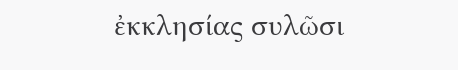ἐκκλησίας συλῶσι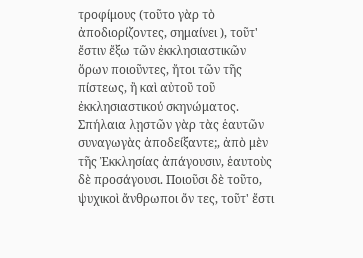τροφίμους (τοῦτο γὰρ τὸ ἀποδιορίζοντες, σημαίνει ), τοῦτ' ἔστιν ἔξω τῶν ἐκκλησιαστικῶν ὅρων ποιοῦντες, ἤτοι τῶν τῆς πίστεως, ἢ καὶ αὐτοῦ τοῦ ἐκκλησιαστικού σκηνώματος. Σπήλαια λῃστῶν γὰρ τὰς ἑαυτῶν συναγωγὰς ἀποδείξαντε;, ἀπὸ μὲν τῆς Ἐκκλησίας ἀπάγουσιν, ἑαυτοὺς δὲ προσάγουσι. Ποιοῦσι δὲ τοῦτο, ψυχικοὶ ἄνθρωποι ὄν τες, τοῦτ' ἔστι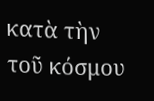κατὰ τὴν τοῦ κόσμου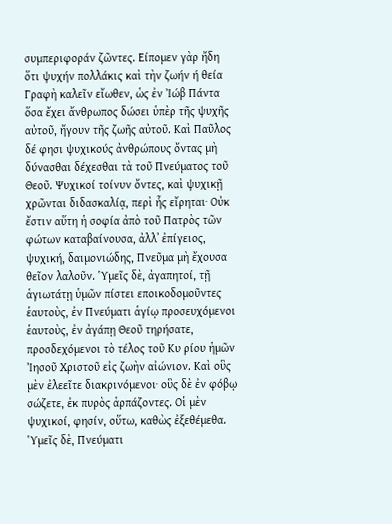συμπεριφοράν ζῶντες. Είπομεν γὰρ ἤδη ὅτι ψυχήν πολλάκις καὶ τὴν ζωήν ή θεία Γραφὴ καλεῖν εἴωθεν, ὡς ἐν Ἰώβ Πάντα ὅσα ἔχει ἄνθρωπος δώσει ὑπὲρ τῆς ψυχῆς αὐτοῦ, ἤγουν τῆς ζωῆς αὐτοῦ. Καὶ Παῦλος δέ φησι ψυχικούς ἀνθρώπους ὄντας μὴ δύνασθαι δέχεσθαι τὰ τοῦ Πνεύματος τοῦ Θεοῦ. Ψυχικοί τοίνυν ὄντες, καὶ ψυχικῇ χρῶνται διδασκαλίᾳ, περὶ ἧς εἴρηται· Οὐκ ἔστιν αὕτη ἡ σοφία ἀπὸ τοῦ Πατρὸς τῶν φώτων καταβαίνουσα, ἀλλ᾽ ἐπίγειος, ψυχική, δαιμονιώδης, Πνεῦμα μὴ ἔχουσα θεῖον λαλοῦν. Ὑμεῖς δὲ, ἀγαπητοί, τῇ ἁγιωτάτῃ ὑμῶν πίστει εποικοδομοῦντες ἑαυτοὺς, ἐν Πνεύματι ἁγίῳ προσευχόμενοι ἑαυτοὺς, ἐν ἀγάπῃ Θεοῦ τηρήσατε, προσδεχόμενοι τὸ τέλος τοῦ Κυ ρίου ἡμῶν Ἰησοῦ Χριστοῦ εἰς ζωὴν αἰώνιον. Καὶ οὓς μὲν ἐλεεῖτε διακρινόμενοι· οὓς δὲ ἐν φόβῳ σώζετε, ἐκ πυρὸς ἁρπάζοντες. Οἱ μὲν ψυχικοί, φησίν, οὕτω, καθὼς ἐξεθέμεθα. Ὑμεῖς δὲ, Πνεύματι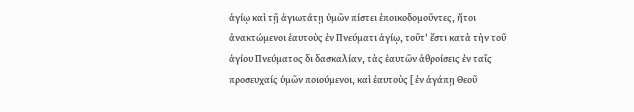ἁγίῳ καὶ τῇ ἁγιωτάτῃ ὑμῶν πίστει ἐποικοδομοῦντες, ἤτοι ἀνακτώμενοι ἑαυτοὺς ἐν Πνεύματι ἁγίῳ, τοῦτ' ἔστι κατὰ τὴν τοῦ ἁγίου Πνεύματος δι δασκαλίαν, τὰς ἑαυτῶν ἀθροίσεις ἐν ταῖς προσευχαίς ὑμῶν ποιούμενοι, καὶ ἑαυτοὺς [ ἐν ἀγάπῃ Θεοῦ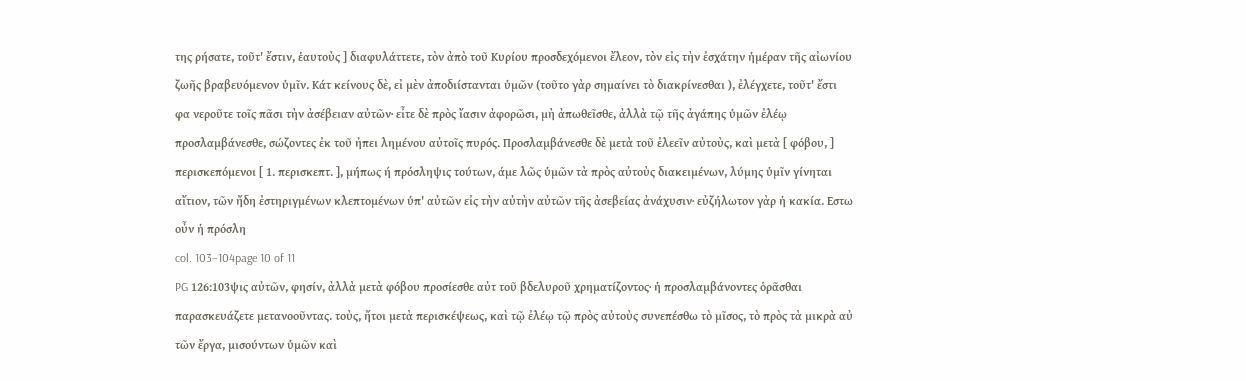της ρήσατε, τοῦτ' ἔστιν, ἑαυτοὺς ] διαφυλάττετε, τὸν ἀπὸ τοῦ Κυρίου προσδεχόμενοι ἔλεον, τὸν εἰς τὴν ἐσχάτην ἡμέραν τῆς αἰωνίου ζωῆς βραβευόμενον ὑμῖν. Κάτ κείνους δὲ, εἰ μὲν ἀποδιίστανται ὑμῶν (τοῦτο γὰρ σημαίνει τὸ διακρίνεσθαι ), ἐλέγχετε, τοῦτ' ἔστι φα νεροῦτε τοῖς πᾶσι τὴν ἀσέβειαν αὐτῶν· εἶτε δὲ πρὸς ἴασιν ἀφορῶσι, μὴ ἀπωθεῖσθε, ἀλλὰ τῷ τῆς ἀγάπης ὑμῶν ἐλέῳ προσλαμβάνεσθε, σώζοντες ἐκ τοῦ ἠπει λημένου αὐτοῖς πυρός. Προσλαμβάνεσθε δὲ μετὰ τοῦ ἐλεεῖν αὐτοὺς, καὶ μετὰ [ φόβου, ] περισκεπόμενοι [ 1. περισκεπτ. ], μήπως ή πρόσληψις τούτων, άμε λῶς ὑμῶν τὰ πρὸς αὐτοὺς διακειμένων, λύμης ὑμῖν γίνηται αἴτιον, τῶν ἤδη ἐστηριγμένων κλεπτομένων ὑπ' αὐτῶν εἰς τὴν αὐτὴν αὐτῶν τῆς ἀσεβείας ἀνάχυσιν· εὐζήλωτον γὰρ ἡ κακία. Εστω οὖν ἡ πρόσλη
col. 103–104page 10 of 11
PG 126:103ψις αὐτῶν, φησίν, ἀλλὰ μετὰ φόβου προσίεσθε αὐτ τοῦ βδελυροῦ χρηματίζοντος· ἡ προσλαμβάνοντες ὁρᾶσθαι παρασκευάζετε μετανοοῦντας. τοὺς, ἤτοι μετὰ περισκέψεως, καὶ τῷ ἐλέῳ τῷ πρὸς αὐτοὺς συνεπέσθω τὸ μῖσος, τὸ πρὸς τὰ μικρὰ αὐ τῶν ἔργα, μισούντων ὑμῶν καὶ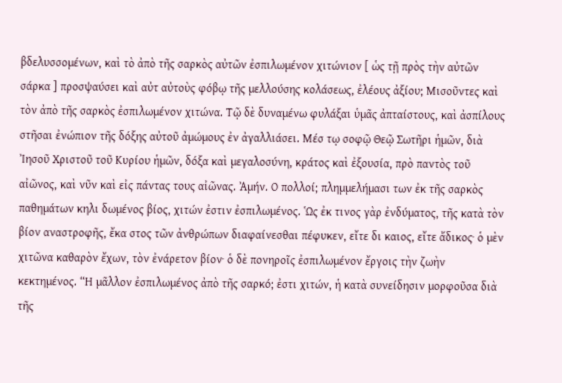βδελυσσομένων, καὶ τὸ ἀπὸ τῆς σαρκὸς αὐτῶν ἐσπιλωμένον χιτώνιον [ ὡς τῇ πρὸς τὴν αὐτῶν σάρκα ] προσψαύσει καὶ αὐτ αὐτοὺς φόβῳ τῆς μελλούσης κολάσεως, ἐλέους ἀξίου; Μισοῦντες καὶ τὸν ἀπὸ τῆς σαρκὸς ἐσπιλωμένον χιτώνα. Τῷ δὲ δυναμένω φυλάξαι ὑμᾶς ἀπταίστους, καὶ ἀσπίλους στῆσαι ἐνώπιον τῆς δόξης αὐτοῦ ἀμώμους ἐν ἀγαλλιάσει. Μέσ τῳ σοφῷ Θεῷ Σωτῆρι ἡμῶν, διὰ Ἰησοῦ Χριστοῦ τοῦ Κυρίου ἡμῶν, δόξα καὶ μεγαλοσύνη, κράτος καὶ ἐξουσία, πρὸ παντὸς τοῦ αἰῶνος, καὶ νῦν καὶ εἰς πάντας τους αἰῶνας. Ἀμήν. Ο πολλοί; πλημμελήμασι των ἐκ τῆς σαρκὸς παθημάτων κηλι δωμένος βίος, χιτών ἐστιν ἐσπιλωμένος. Ὡς ἐκ τινος γὰρ ἐνδύματος, τῆς κατὰ τὸν βίον αναστροφῆς, ἔκα στος τῶν ἀνθρώπων διαφαίνεσθαι πέφυκεν, εἴτε δι καιος, εἴτε ἄδικος· ὁ μὲν χιτῶνα καθαρὸν ἔχων, τὸν ἐνάρετον βίον· ὁ δὲ πονηροῖς ἐσπιλωμένον ἔργοις τὴν ζωὴν κεκτημένος. “Η μᾶλλον ἐσπιλωμένος ἀπὸ τῆς σαρκό; ἐστι χιτών, ἡ κατὰ συνείδησιν μορφοῦσα διὰ τῆς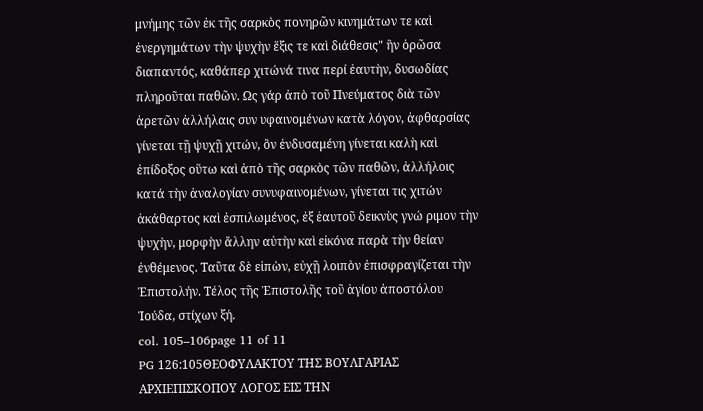μνήμης τῶν ἐκ τῆς σαρκὸς πονηρῶν κινημάτων τε καὶ ἐνεργημάτων τὴν ψυχὴν ἕξις τε καὶ διάθεσις" ἣν ὁρῶσα διαπαντός, καθάπερ χιτώνά τινα περί ἑαυτὴν, δυσωδίας πληροῦται παθῶν. Ως γάρ ἀπὸ τοῦ Πνεύματος διὰ τῶν ἀρετῶν ἀλλήλαις συν υφαινομένων κατὰ λόγον, ἀφθαρσίας γίνεται τῇ ψυχῇ χιτών, ὃν ἐνδυσαμένη γίνεται καλὴ καὶ ἐπίδοξος οὕτω καὶ ἀπὸ τῆς σαρκὸς τῶν παθῶν, ἀλλήλοις κατά τὴν ἀναλογίαν συνυφαινομένων, γίνεται τις χιτών ἀκάθαρτος καὶ ἐσπιλωμένος, ἐξ ἑαυτοῦ δεικνὺς γνώ ριμον τὴν ψυχὴν, μορφὴν ἄλλην αὐτὴν καὶ εἰκόνα παρὰ τὴν θείαν ἐνθέμενος. Ταῦτα δὲ εἰπὼν, εὐχῇ λοιπὸν ἐπισφραγίζεται τὴν Ἐπιστολήν. Τέλος τῆς Ἐπιστολῆς τοῦ ἁγίου ἀποστόλου Ἰούδα, στίχων ξή.
col. 105–106page 11 of 11
PG 126:105ΘΕΟΦΥΛΑΚΤΟΥ ΤΗΣ ΒΟΥΛΓΑΡΙΑΣ ΑΡΧΙΕΠΙΣΚΟΠΟΥ ΛΟΓΟΣ ΕΙΣ ΤΗΝ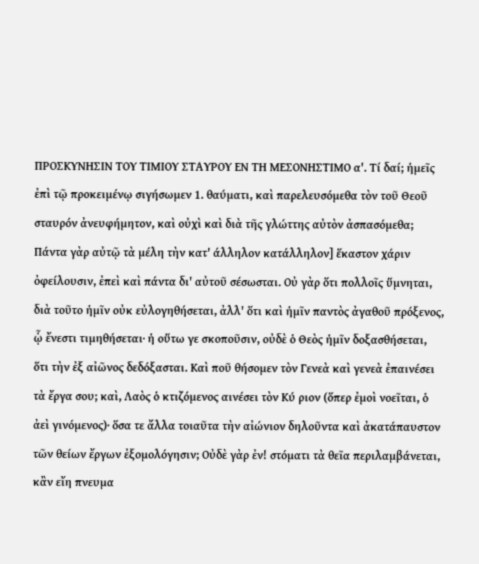ΠΡΟΣΚΥΝΗΣΙΝ ΤΟΥ ΤΙΜΙΟΥ ΣΤΑΥΡΟΥ ΕΝ ΤΗ ΜΕΣΟΝΗΣΤΙΜΟ α'. Τί δαί; ἡμεῖς ἐπὶ τῷ προκειμένῳ σιγήσωμεν 1. θαύματι, καὶ παρελευσόμεθα τὸν τοῦ Θεοῦ σταυρόν ἀνευφήμητον, καὶ οὐχὶ καὶ διὰ τῆς γλώττης αὐτὸν ἀσπασόμεθα; Πάντα γὰρ αὐτῷ τὰ μέλη τὴν κατ' άλληλον κατάλληλον] ἕκαστον χάριν ὀφείλουσιν, ἐπεὶ καὶ πάντα δι' αὐτοῦ σέσωσται. Οὐ γὰρ ὅτι πολλοῖς ὕμνηται, διὰ τοῦτο ἡμῖν οὐκ εὐλογηθήσεται, ἀλλ' ὅτι καὶ ἡμῖν παντὸς ἀγαθοῦ πρόξενος, ᾧ ἔνεστι τιμηθήσεται· ἡ οὕτω γε σκοποῦσιν, οὐδὲ ὁ Θεὸς ἡμῖν δοξασθήσεται, ὅτι τὴν ἐξ αἰῶνος δεδόξασται. Καὶ ποῦ θήσομεν τὸν Γενεὰ καὶ γενεὰ ἐπαινέσει τὰ ἔργα σου; καὶ, Λαὸς ὁ κτιζόμενος αινέσει τὸν Κύ ριον (ὅπερ ἐμοὶ νοεῖται, ὁ ἀεὶ γινόμενος)· ὅσα τε ἄλλα τοιαῦτα τὴν αἰώνιον δηλοῦντα καὶ ἀκατάπαυστον τῶν θείων ἔργων ἐξομολόγησιν; Οὐδὲ γὰρ ἐν! στόματι τὰ θεῖα περιλαμβάνεται, κἂν εἴη πνευμα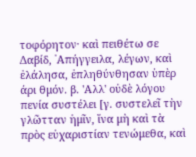τοφόρητον· καὶ πειθέτω σε Δαβίδ, ᾿Απήγγειλα, λέγων, καὶ ἐλάλησα, ἐπληθύνθησαν ὑπὲρ άρι θμόν. β. 'Αλλ' οὐδὲ λόγου πενία συστέλει [γ. συστελεῖ τὴν γλῶτταν ἡμῖν, ἵνα μὴ καὶ τὰ πρὸς εὐχαριστίαν τενώμεθα, καὶ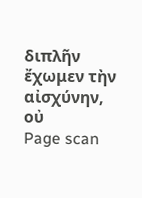διπλῆν ἔχωμεν τὴν αἰσχύνην, οὐ
Page scan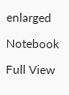enlarged

Notebook

Full View